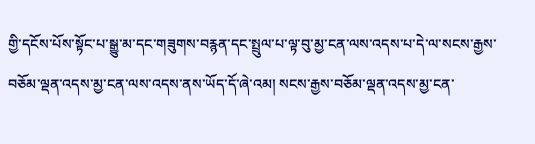གྱི་དངོས་པོས་སྟོང་པ་སྒྱུ་མ་དང་གཟུགས་བརྙན་དང་སྤྲུལ་པ་ལྟ་བུ་མྱ་ངན་ལས་འདས་པ་དེ་ལ་སངས་རྒྱས་བཅོམ་ལྡན་འདས་མྱ་ངན་ལས་འདས་ནས་ཡོད་དོ་ཞེ་འམ། སངས་རྒྱས་བཅོམ་ལྡན་འདས་མྱ་ངན་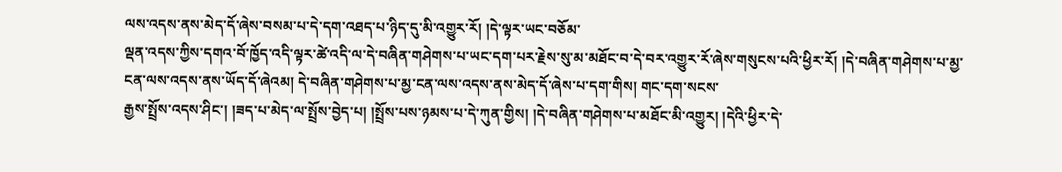ལས་འདས་ནས་མེད་དོ་ཞེས་བསམ་པ་དེ་དག་འཐད་པ་ཉིད་དུ་མི་འགྱུར་རོ། །དེ་ལྟར་ཡང་བཅོམ་
ལྡན་འདས་ཀྱིས་དགའ་བོ་ཁྱོད་འདི་ལྟར་ཚེ་འདི་ལ་དེ་བཞིན་གཤེགས་པ་ཡང་དག་པར་རྗེས་སུ་མ་མཐོང་བ་དེ་བར་འགྱུར་རོ་ཞེས་གསུངས་པའི་ཕྱིར་རོ། །དེ་བཞིན་གཤེགས་པ་མྱ་ངན་ལས་འདས་ནས་ཡོད་དོ་ཞེའམ། དེ་བཞིན་གཤེགས་པ་མྱ་ངན་ལས་འདས་ནས་མེད་དོ་ཞེས་པ་དག་གིས། གང་དག་སངས་
རྒྱས་སྤྲོས་འདས་ཤིང་། །ཟད་པ་མེད་ལ་སྤྲོས་བྱེད་པ། །སྤྲོས་པས་ཉམས་པ་དེ་ཀུན་གྱིས། །དེ་བཞིན་གཤེགས་པ་མཐོང་མི་འགྱུར། །དེའི་ཕྱིར་དེ་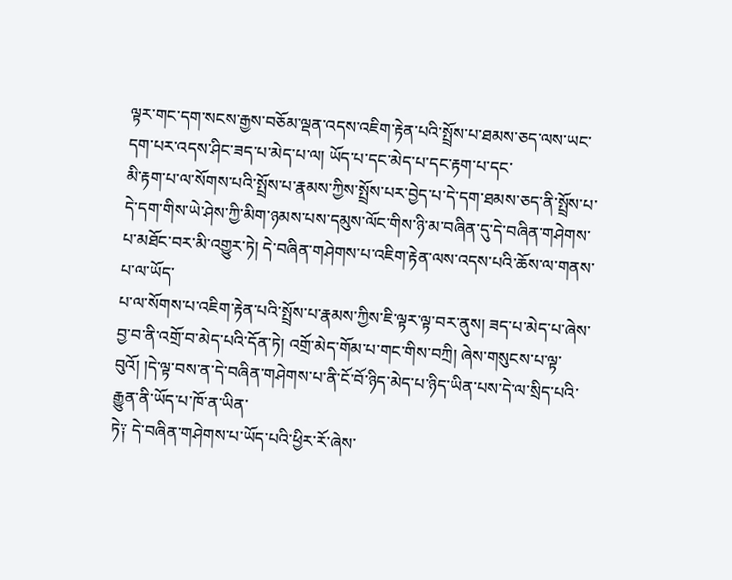ལྟར་གང་དག་སངས་རྒྱས་བཅོམ་ལྡན་འདས་འཇིག་རྟེན་པའི་སྤྲོས་པ་ཐམས་ཅད་ལས་ཡང་དག་པར་འདས་ཤིང་ཟད་པ་མེད་པ་ལ། ཡོད་པ་དང་མེད་པ་དང་རྟག་པ་དང་
མི་རྟག་པ་ལ་སོགས་པའི་སྤྲོས་པ་རྣམས་ཀྱིས་སྤྲོས་པར་བྱེད་པ་དེ་དག་ཐམས་ཅད་ནི་སྤྲོས་པ་དེ་དག་གིས་ཡེ་ཤེས་ཀྱི་མིག་ཉམས་པས་དམུས་ལོང་གིས་ཉི་མ་བཞིན་དུ་དེ་བཞིན་གཤེགས་པ་མཐོང་བར་མི་འགྱུར་ཏེ། དེ་བཞིན་གཤེགས་པ་འཇིག་རྟེན་ལས་འདས་པའི་ཆོས་ལ་གནས་པ་ལ་ཡོད་
པ་ལ་སོགས་པ་འཇིག་རྟེན་པའི་སྤྲོས་པ་རྣམས་ཀྱིས་ཇི་ལྟར་ལྟ་བར་ནུས། ཟད་པ་མེད་པ་ཞེས་བྱ་བ་ནི་འགྲོ་བ་མེད་པའི་དོན་ཏེ། འགྲོ་མེད་གོམ་པ་གང་གིས་བཀྲི། ཞེས་གསུངས་པ་ལྟ་བུའོ། །དེ་ལྟ་བས་ན་དེ་བཞིན་གཤེགས་པ་ནི་ངོ་བོ་ཉིད་མེད་པ་ཉིད་ཡིན་པས་དེ་ལ་སྲིད་པའི་རྒྱུན་ནི་ཡོད་པ་ཁོ་ན་ཡིན་
ཏེ༑ དེ་བཞིན་གཤེགས་པ་ཡོད་པའི་ཕྱིར་རོ་ཞེས་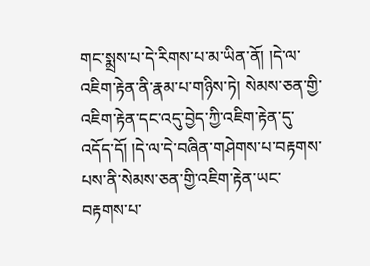གང་སྨྲས་པ་དེ་རིགས་པ་མ་ཡིན་ནོ། །དེ་ལ་འཇིག་རྟེན་ནི་རྣམ་པ་གཉིས་ཏེ། སེམས་ཅན་གྱི་འཇིག་རྟེན་དང་འདུ་བྱེད་ཀྱི་འཇིག་རྟེན་དུ་འདོད་དོ། །དེ་ལ་དེ་བཞིན་གཤེགས་པ་བརྟགས་པས་ནི་སེམས་ཅན་གྱི་འཇིག་རྟེན་ཡང་བརྟགས་པ་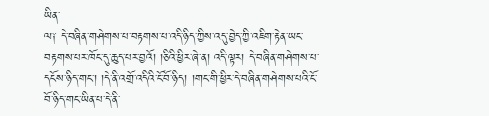ཡིན་
ལ༑ དེ་བཞིན་གཤེགས་པ་བརྟགས་པ་འདི་ཉིད་ཀྱིས་འདུ་བྱེད་ཀྱི་འཇིག་རྟེན་ཡང་བརྟགས་པར་ཁོང་དུ་ཆུད་པར་བྱའོ། །ཅིའི་ཕྱིར་ཞེ་ན། འདི་ལྟར། དེ་བཞིན་གཤེགས་པ་དངོས་ཉིད་གང་། །དེ་ནི་འགྲོ་འདིའི་ངོ་བོ་ཉིད། །གང་གི་ཕྱིར་དེ་བཞིན་གཤེགས་པའི་ངོ་བོ་ཉིད་གང་ཡིན་པ་དེ་ནི་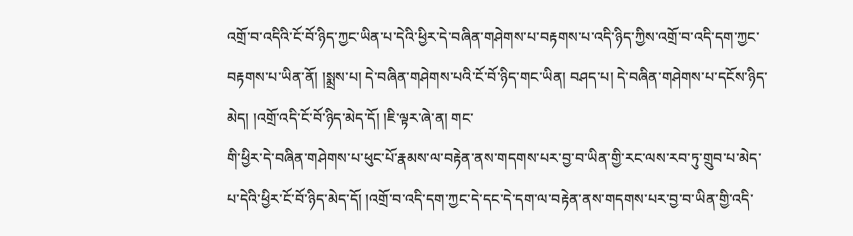འགྲོ་བ་འདིའི་ངོ་བོ་ཉིད་ཀྱང་ཡིན་པ་དེའི་ཕྱིར་དེ་བཞིན་གཤེགས་པ་བརྟགས་པ་འདི་ཉིད་ཀྱིས་འགྲོ་བ་འདི་དག་ཀྱང་བརྟགས་པ་ཡིན་ནོ། །སྨྲས་པ། དེ་བཞིན་གཤེགས་པའི་ངོ་བོ་ཉིད་གང་ཡིན། བཤད་པ། དེ་བཞིན་གཤེགས་པ་དངོས་ཉིད་མེད། །འགྲོ་འདི་ངོ་བོ་ཉིད་མེད་དོ། །ཇི་ལྟར་ཞེ་ན། གང་
གི་ཕྱིར་དེ་བཞིན་གཤེགས་པ་ཕུང་པོ་རྣམས་ལ་བརྟེན་ནས་གདགས་པར་བྱ་བ་ཡིན་གྱི་རང་ལས་རབ་ཏུ་གྲུབ་པ་མེད་པ་དེའི་ཕྱིར་ངོ་བོ་ཉིད་མེད་དོ། །འགྲོ་བ་འདི་དག་ཀྱང་དེ་དང་དེ་དག་ལ་བརྟེན་ནས་གདགས་པར་བྱ་བ་ཡིན་གྱི་འདི་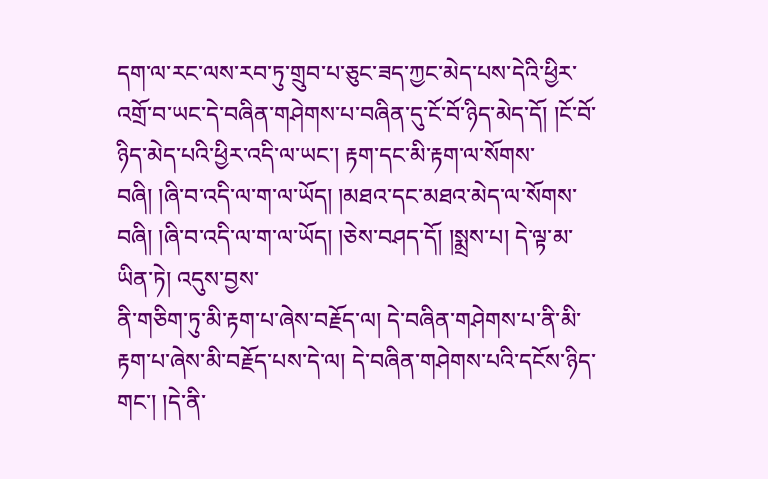དག་ལ་རང་ལས་རབ་ཏུ་གྲུབ་པ་ཅུང་ཟད་ཀྱང་མེད་པས་དེའི་ཕྱིར་
འགྲོ་བ་ཡང་དེ་བཞིན་གཤེགས་པ་བཞིན་དུ་ངོ་བོ་ཉིད་མེད་དོ། །ངོ་བོ་ཉིད་མེད་པའི་ཕྱིར་འདི་ལ་ཡང་། རྟག་དང་མི་རྟག་ལ་སོགས་བཞི། །ཞི་བ་འདི་ལ་ག་ལ་ཡོད། །མཐའ་དང་མཐའ་མེད་ལ་སོགས་བཞི། །ཞི་བ་འདི་ལ་ག་ལ་ཡོད། །ཅེས་བཤད་དོ། །སྨྲས་པ། དེ་ལྟ་མ་ཡིན་ཏེ། འདུས་བྱས་
ནི་གཅིག་ཏུ་མི་རྟག་པ་ཞེས་བརྗོད་ལ། དེ་བཞིན་གཤེགས་པ་ནི་མི་རྟག་པ་ཞེས་མི་བརྗོད་པས་དེ་ལ། དེ་བཞིན་གཤེགས་པའི་དངོས་ཉིད་གང་། །དེ་ནི་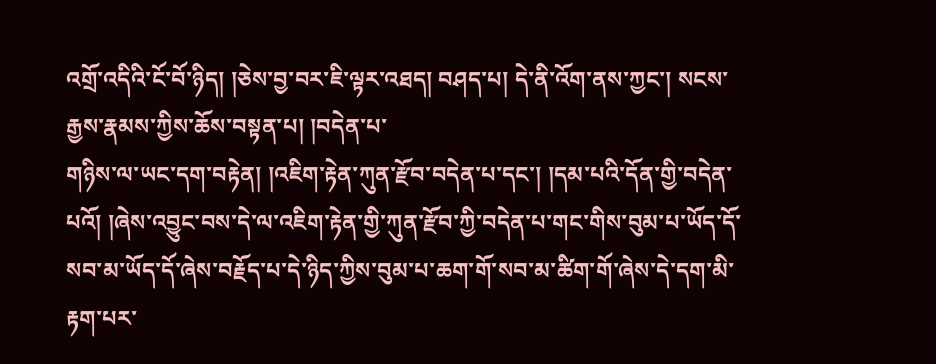འགྲོ་འདིའི་ངོ་བོ་ཉིད། །ཅེས་བྱ་བར་ཇི་ལྟར་འཐད། བཤད་པ། དེ་ནི་འོག་ནས་ཀྱང་། སངས་རྒྱས་རྣམས་ཀྱིས་ཆོས་བསྟན་པ། །བདེན་པ་
གཉིས་ལ་ཡང་དག་བརྟེན། །འཇིག་རྟེན་ཀུན་རྫོབ་བདེན་པ་དང་། །དམ་པའི་དོན་གྱི་བདེན་པའོ། །ཞེས་འབྱུང་བས་དེ་ལ་འཇིག་རྟེན་གྱི་ཀུན་རྫོབ་ཀྱི་བདེན་པ་གང་གིས་བུམ་པ་ཡོད་དོ་སབ་མ་ཡོད་དོ་ཞེས་བརྗོད་པ་དེ་ཉིད་ཀྱིས་བུམ་པ་ཆག་གོ་སབ་མ་ཚིག་གོ་ཞེས་དེ་དག་མི་རྟག་པར་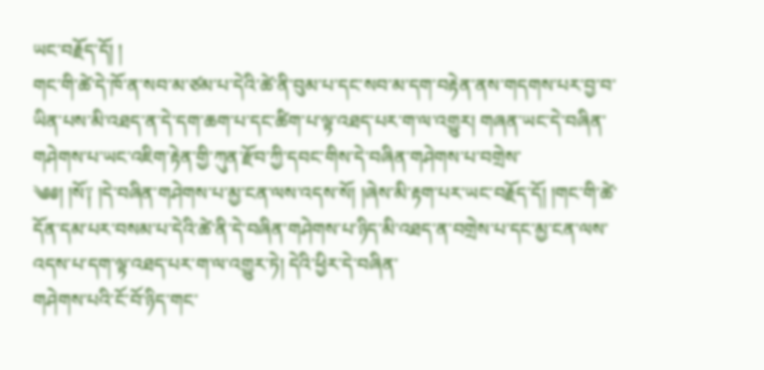ཡང་བརྗོད་དོ། །
གང་གི་ཚེ་དེ་ཁོ་ན་སབ་མ་ཙམ་པ་དེའི་ཚེ་ནི་བུམ་པ་དང་སབ་མ་དག་བརྟེན་ནས་གདགས་པར་བྱ་བ་ཡིན་པས་མི་འཐད་ན་དེ་དག་ཆག་པ་དང་ཚིག་པ་ལྟ་འཐད་པར་ག་ལ་འགྱུར། གཞན་ཡང་དེ་བཞིན་གཤེགས་པ་ཡང་འཇིག་རྟེན་གྱི་ཀུན་རྫོབ་ཀྱི་དབང་གིས་དེ་བཞིན་གཤེགས་པ་བགྲེས་
༄༅། །སོ༑ །དེ་བཞིན་གཤེགས་པ་མྱ་ངན་ལས་འདས་སོ། །ཞེས་མི་རྟག་པར་ཡང་བརྗོད་དོ། །གང་གི་ཚེ་དོན་དམ་པར་བསམ་པ་དེའི་ཚེ་ནི་དེ་བཞིན་གཤེགས་པ་ཉིད་མི་འཐད་ན་བགྲེས་པ་དང་མྱ་ངན་ལས་འདས་པ་དག་ལྟ་འཐད་པར་ག་ལ་འགྱུར་ཏེ། དེའི་ཕྱིར་དེ་བཞིན་
གཤེགས་པའི་ངོ་བོ་ཉིད་གང་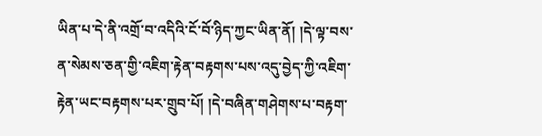ཡིན་པ་དེ་ནི་འགྲོ་བ་འདིའི་ངོ་བོ་ཉིད་ཀྱང་ཡིན་ནོ། །དེ་ལྟ་བས་ན་སེམས་ཅན་གྱི་འཇིག་རྟེན་བརྟགས་པས་འདུ་བྱེད་ཀྱི་འཇིག་རྟེན་ཡང་བརྟགས་པར་གྲུབ་པོ། །དེ་བཞིན་གཤེགས་པ་བརྟག་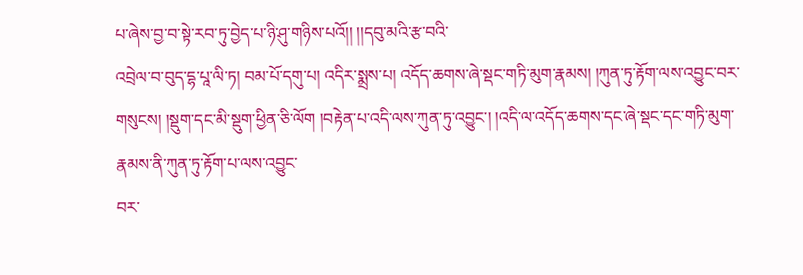པ་ཞེས་བྱ་བ་སྟེ་རབ་ཏུ་བྱེད་པ་ཉི་ཤུ་གཉིས་པའོ།། །།དབུ་མའི་རྩ་བའི་
འབྲེལ་བ་བུད་དྷ་པཱ་ལི་ཏ། བམ་པོ་དགུ་པ། འདིར་སྨྲས་པ། འདོད་ཆགས་ཞེ་སྡང་གཏི་མུག་རྣམས། །ཀུན་ཏུ་རྟོག་ལས་འབྱུང་བར་གསུངས། །སྡུག་དང་མི་སྡུག་ཕྱིན་ཅི་ལོག །བརྟེན་པ་འདི་ལས་ཀུན་ཏུ་འབྱུང་། །འདི་ལ་འདོད་ཆགས་དང་ཞེ་སྡང་དང་གཏི་མུག་རྣམས་ནི་ཀུན་ཏུ་རྟོག་པ་ལས་འབྱུང་
བར་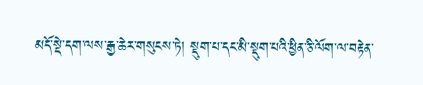མདོ་སྡེ་དག་ལས་རྒྱ་ཆེར་གསུངས་ཏེ། སྡུག་པ་དང་མི་སྡུག་པའི་ཕྱིན་ཅི་ལོག་ལ་བརྟེན་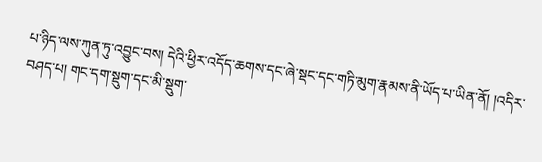པ་ཉིད་ལས་ཀུན་ཏུ་འབྱུང་བས། དེའི་ཕྱིར་འདོད་ཆགས་དང་ཞེ་སྡང་དང་གཏི་མུག་རྣམས་ནི་ཡོད་པ་ཡིན་ནོ། །འདིར་བཤད་པ། གང་དག་སྡུག་དང་མི་སྡུག་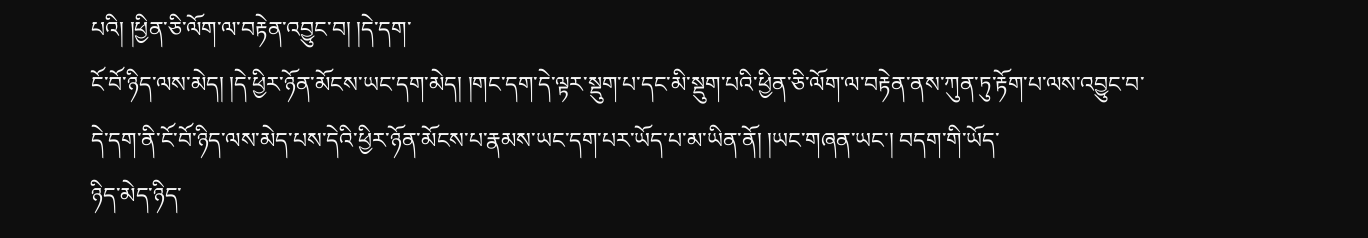པའི། །ཕྱིན་ཅི་ལོག་ལ་བརྟེན་འབྱུང་བ། །དེ་དག་
ངོ་བོ་ཉིད་ལས་མེད། །དེ་ཕྱིར་ཉོན་མོངས་ཡང་དག་མེད། །གང་དག་དེ་ལྟར་སྡུག་པ་དང་མི་སྡུག་པའི་ཕྱིན་ཅི་ལོག་ལ་བརྟེན་ནས་ཀུན་ཏུ་རྟོག་པ་ལས་འབྱུང་བ་དེ་དག་ནི་ངོ་བོ་ཉིད་ལས་མེད་པས་དེའི་ཕྱིར་ཉོན་མོངས་པ་རྣམས་ཡང་དག་པར་ཡོད་པ་མ་ཡིན་ནོ། །ཡང་གཞན་ཡང་། བདག་གི་ཡོད་
ཉིད་མེད་ཉིད་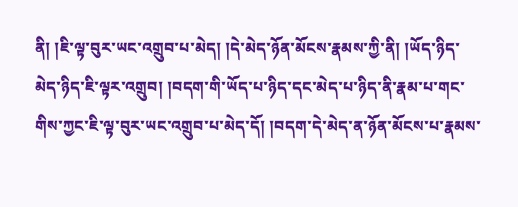ནི། །ཇི་ལྟ་བུར་ཡང་འགྲུབ་པ་མེད། །དེ་མེད་ཉོན་མོངས་རྣམས་ཀྱི་ནི། །ཡོད་ཉིད་མེད་ཉིད་ཇི་ལྟར་འགྲུབ། །བདག་གི་ཡོད་པ་ཉིད་དང་མེད་པ་ཉིད་ནི་རྣམ་པ་གང་གིས་ཀྱང་ཇི་ལྟ་བུར་ཡང་འགྲུབ་པ་མེད་དོ། །བདག་དེ་མེད་ན་ཉོན་མོངས་པ་རྣམས་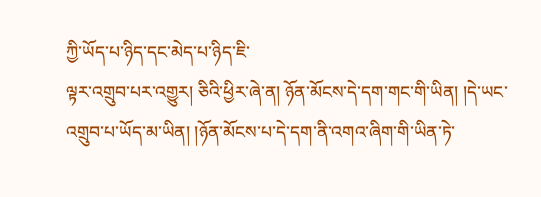ཀྱི་ཡོད་པ་ཉིད་དང་མེད་པ་ཉིད་ཇི་
ལྟར་འགྲུབ་པར་འགྱུར། ཅིའི་ཕྱིར་ཞེ་ན། ཉོན་མོངས་དེ་དག་གང་གི་ཡིན། །དེ་ཡང་འགྲུབ་པ་ཡོད་མ་ཡིན། །ཉོན་མོངས་པ་དེ་དག་ནི་འགའ་ཞིག་གི་ཡིན་ཏེ་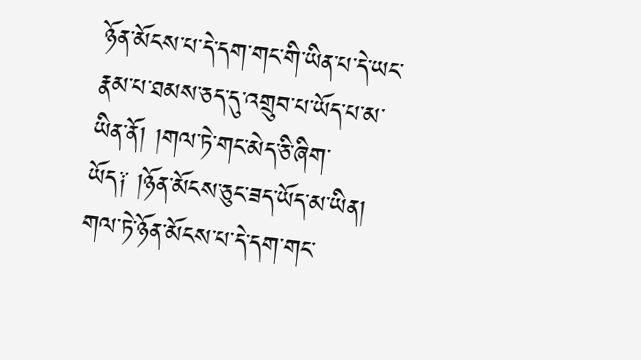ཉོན་མོངས་པ་དེ་དག་གང་གི་ཡིན་པ་དེ་ཡང་རྣམ་པ་ཐམས་ཅད་དུ་འགྲུབ་པ་ཡོད་པ་མ་ཡིན་ནོ། །གལ་ཏེ་གང་མེད་ཅི་ཞིག་
ཡོད༑ །ཉོན་མོངས་ཅུང་ཟད་ཡོད་མ་ཡིན། གལ་ཏེ་ཉོན་མོངས་པ་དེ་དག་གང་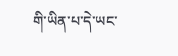གི་ཡིན་པ་དེ་ཡང་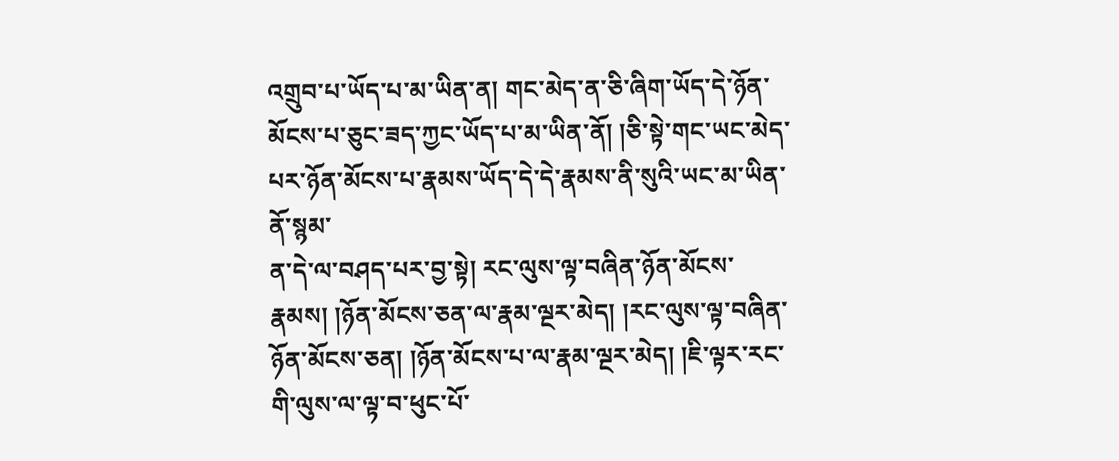འགྲུབ་པ་ཡོད་པ་མ་ཡིན་ན། གང་མེད་ན་ཅི་ཞིག་ཡོད་དེ་ཉོན་མོངས་པ་ཅུང་ཟད་ཀྱང་ཡོད་པ་མ་ཡིན་ནོ། །ཅི་སྟེ་གང་ཡང་མེད་པར་ཉོན་མོངས་པ་རྣམས་ཡོད་དེ་དེ་རྣམས་ནི་སུའི་ཡང་མ་ཡིན་ནོ་སྙམ་
ན་དེ་ལ་བཤད་པར་བྱ་སྟེ། རང་ལུས་ལྟ་བཞིན་ཉོན་མོངས་རྣམས། །ཉོན་མོངས་ཅན་ལ་རྣམ་ལྔར་མེད། །རང་ལུས་ལྟ་བཞིན་ཉོན་མོངས་ཅན། །ཉོན་མོངས་པ་ལ་རྣམ་ལྔར་མེད། །ཇི་ལྟར་རང་གི་ལུས་ལ་ལྟ་བ་ཕུང་པོ་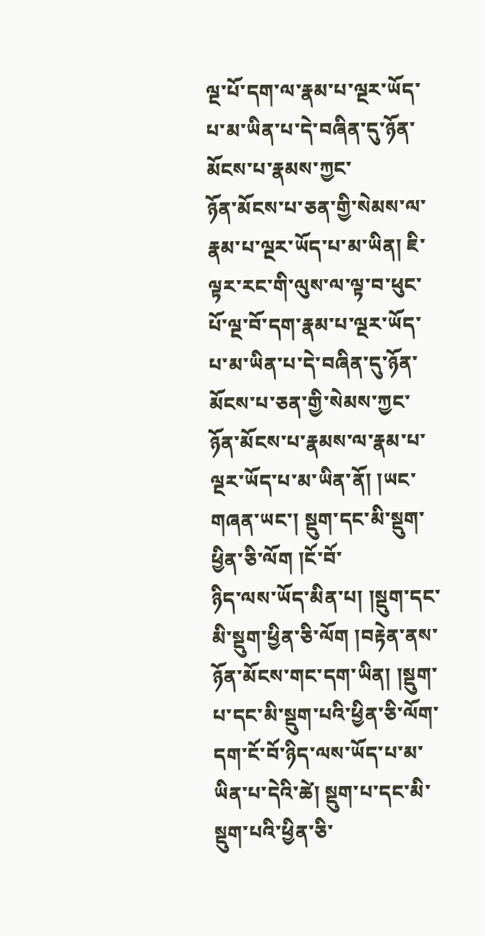ལྔ་པོ་དག་ལ་རྣམ་པ་ལྔར་ཡོད་པ་མ་ཡིན་པ་དེ་བཞིན་དུ་ཉོན་མོངས་པ་རྣམས་ཀྱང་
ཉོན་མོངས་པ་ཅན་གྱི་སེམས་ལ་རྣམ་པ་ལྔར་ཡོད་པ་མ་ཡིན། ཇི་ལྟར་རང་གི་ལུས་ལ་ལྟ་བ་ཕུང་པོ་ལྔ་བོ་དག་རྣམ་པ་ལྔར་ཡོད་པ་མ་ཡིན་པ་དེ་བཞིན་དུ་ཉོན་མོངས་པ་ཅན་གྱི་སེམས་ཀྱང་ཉོན་མོངས་པ་རྣམས་ལ་རྣམ་པ་ལྔར་ཡོད་པ་མ་ཡིན་ནོ། །ཡང་གཞན་ཡང་། སྡུག་དང་མི་སྡུག་ཕྱིན་ཅི་ལོག །ངོ་བོ་
ཉིད་ལས་ཡོད་མིན་པ། །སྡུག་དང་མི་སྡུག་ཕྱིན་ཅི་ལོག །བརྟེན་ནས་ཉོན་མོངས་གང་དག་ཡིན། །སྡུག་པ་དང་མི་སྡུག་པའི་ཕྱིན་ཅི་ལོག་དག་ངོ་བོ་ཉིད་ལས་ཡོད་པ་མ་ཡིན་པ་དེའི་ཚེ། སྡུག་པ་དང་མི་སྡུག་པའི་ཕྱིན་ཅི་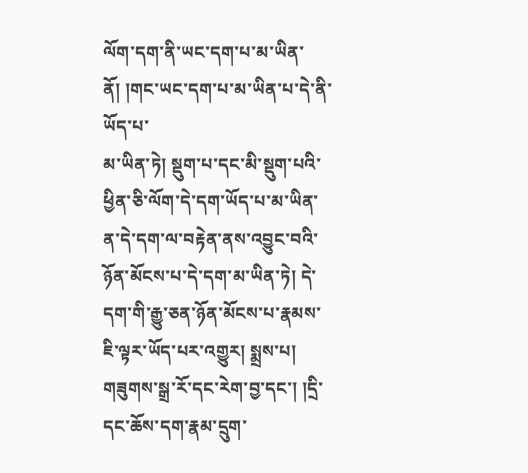ལོག་དག་ནི་ཡང་དག་པ་མ་ཡིན་ནོ། །གང་ཡང་དག་པ་མ་ཡིན་པ་དེ་ནི་ཡོད་པ་
མ་ཡིན་ཏེ། སྡུག་པ་དང་མི་སྡུག་པའི་ཕྱིན་ཅི་ལོག་དེ་དག་ཡོད་པ་མ་ཡིན་ན་དེ་དག་ལ་བརྟེན་ནས་འབྱུང་བའི་ཉོན་མོངས་པ་དེ་དག་མ་ཡིན་ཏེ། དེ་དག་གི་རྒྱུ་ཅན་ཉོན་མོངས་པ་རྣམས་ཇི་ལྟར་ཡོད་པར་འགྱུར། སྨྲས་པ། གཟུགས་སྒྲ་རོ་དང་རེག་བྱ་དང་། །དྲི་དང་ཆོས་དག་རྣམ་དྲུག་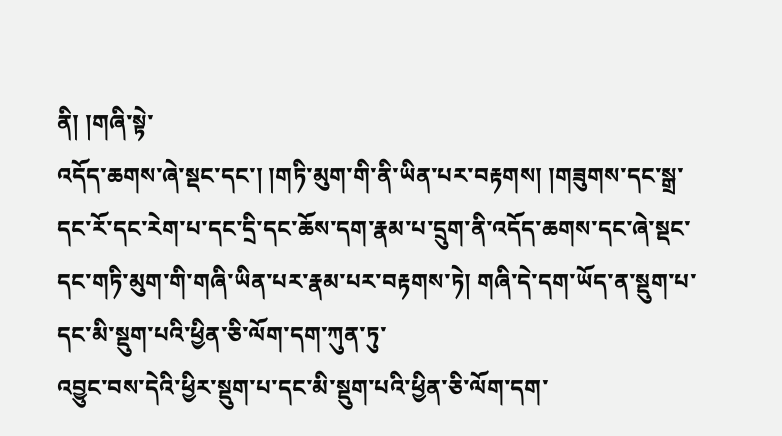ནི། །གཞི་སྟེ་
འདོད་ཆགས་ཞེ་སྡང་དང་། །གཏི་མུག་གི་ནི་ཡིན་པར་བརྟགས། །གཟུགས་དང་སྒྲ་དང་རོ་དང་རེག་པ་དང་དྲི་དང་ཆོས་དག་རྣམ་པ་དྲུག་ནི་འདོད་ཆགས་དང་ཞེ་སྡང་དང་གཏི་མུག་གི་གཞི་ཡིན་པར་རྣམ་པར་བརྟགས་ཏེ། གཞི་དེ་དག་ཡོད་ན་སྡུག་པ་དང་མི་སྡུག་པའི་ཕྱིན་ཅི་ལོག་དག་ཀུན་ཏུ་
འབྱུང་བས་དེའི་ཕྱིར་སྡུག་པ་དང་མི་སྡུག་པའི་ཕྱིན་ཅི་ལོག་དག་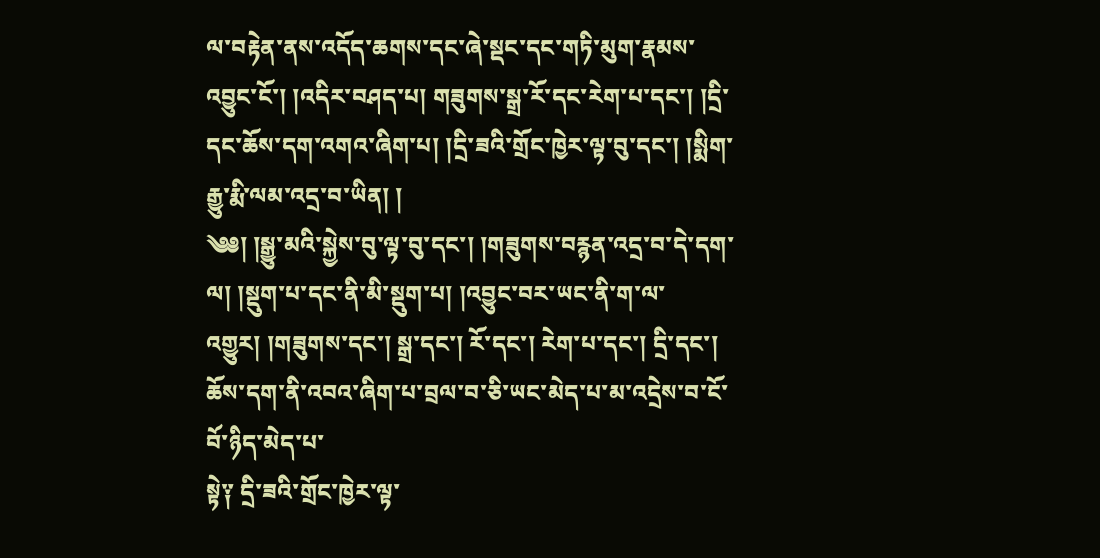ལ་བརྟེན་ནས་འདོད་ཆགས་དང་ཞེ་སྡང་དང་གཏི་མུག་རྣམས་འབྱུང་ངོ་། །འདིར་བཤད་པ། གཟུགས་སྒྲ་རོ་དང་རེག་པ་དང་། །དྲི་དང་ཆོས་དག་འགའ་ཞིག་པ། །དྲི་ཟའི་གྲོང་ཁྱེར་ལྟ་བུ་དང་། །སྨིག་རྒྱུ་རྨི་ལམ་འདྲ་བ་ཡིན། །
༄༅། །སྒྱུ་མའི་སྐྱེས་བུ་ལྟ་བུ་དང་། །གཟུགས་བརྙན་འདྲ་བ་དེ་དག་ལ། །སྡུག་པ་དང་ནི་མི་སྡུག་པ། །འབྱུང་བར་ཡང་ནི་ག་ལ་འགྱུར། །གཟུགས་དང་། སྒྲ་དང་། རོ་དང་། རེག་པ་དང་། དྲི་དང་། ཆོས་དག་ནི་འབའ་ཞིག་པ་བྲལ་བ་ཅི་ཡང་མེད་པ་མ་འདྲེས་བ་ངོ་བོ་ཉིད་མེད་པ་
སྟེ༑ དྲི་ཟའི་གྲོང་ཁྱེར་ལྟ་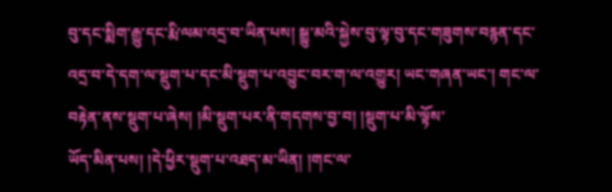བུ་དང་སྨིག་རྒྱུ་དང་རྨི་ལམ་འདྲ་བ་ཡིན་པས། སྒྱུ་མའི་སྐྱེས་བུ་ལྟ་བུ་དང་གཟུགས་བརྙན་དང་འདྲ་བ་དེ་དག་ལ་སྡུག་པ་དང་མི་སྡུག་པ་འབྱུང་བར་ག་ལ་འགྱུར། ཡང་གཞན་ཡང་། གང་ལ་བརྟེན་ནས་སྡུག་པ་ཞེས། །མི་སྡུག་པར་ནི་གདགས་བྱ་བ། །སྡུག་པ་མི་ལྟོས་
ཡོད་མིན་པས། །དེ་ཕྱིར་སྡུག་པ་འཐད་མ་ཡིན། །གང་ལ་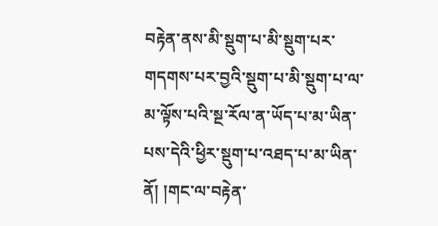བརྟེན་ནས་མི་སྡུག་པ་མི་སྡུག་པར་གདགས་པར་བྱའི་སྡུག་པ་མི་སྡུག་པ་ལ་མ་ལྟོས་པའི་སྔ་རོལ་ན་ཡོད་པ་མ་ཡིན་པས་དེའི་ཕྱིར་སྡུག་པ་འཐད་པ་མ་ཡིན་ནོ། །གང་ལ་བརྟེན་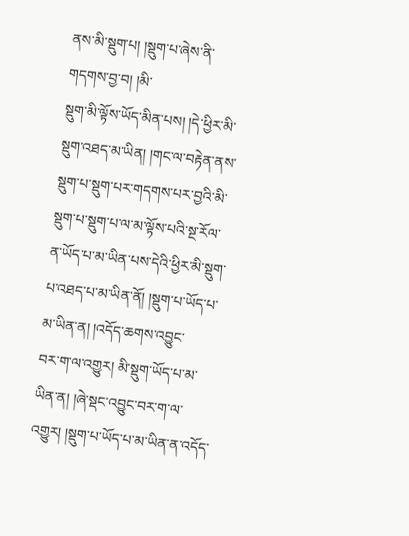ནས་མི་སྡུག་པ། །སྡུག་པ་ཞེས་ནི་གདགས་བྱ་བ། །མི་
སྡུག་མི་ལྟོས་ཡོད་མིན་པས། །དེ་ཕྱིར་མི་སྡུག་འཐད་མ་ཡིན། །གང་ལ་བརྟེན་ནས་སྡུག་པ་སྡུག་པར་གདགས་པར་བྱའི་མི་སྡུག་པ་སྡུག་པ་ལ་མ་ལྟོས་པའི་སྔ་རོལ་ན་ཡོད་པ་མ་ཡིན་པས་དེའི་ཕྱིར་མི་སྡུག་པ་འཐད་པ་མ་ཡིན་ནོ། །སྡུག་པ་ཡོད་པ་མ་ཡིན་ན། །འདོད་ཆགས་འབྱུང་
བར་ག་ལ་འགྱུར། མི་སྡུག་ཡོད་པ་མ་ཡིན་ན། །ཞེ་སྡང་འབྱུང་བར་ག་ལ་འགྱུར། །སྡུག་པ་ཡོད་པ་མ་ཡིན་ན་འདོད་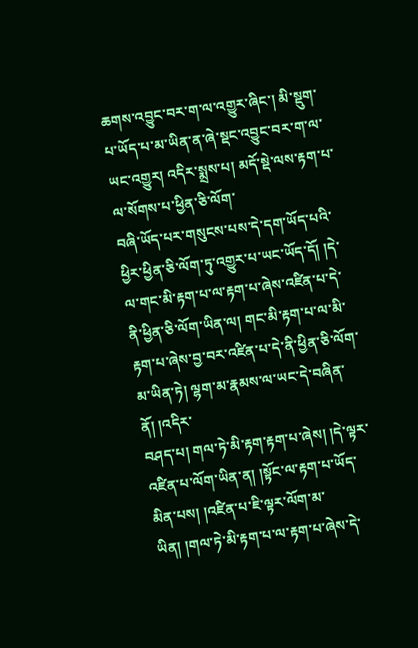ཆགས་འབྱུང་བར་ག་ལ་འགྱུར་ཞིང་། མི་སྡུག་པ་ཡོད་པ་མ་ཡིན་ན་ཞེ་སྡང་འབྱུང་བར་ག་ལ་ཡང་འགྱུར། འདིར་སྨྲས་པ། མདོ་སྡེ་ལས་རྟག་པ་ལ་སོགས་པ་ཕྱིན་ཅི་ལོག་
བཞི་ཡོད་པར་གསུངས་པས་དེ་དག་ཡོད་པའི་ཕྱིར་ཕྱིན་ཅི་ལོག་ཏུ་འགྱུར་པ་ཡང་ཡོད་དོ། །དེ་ལ་གང་མི་རྟག་པ་ལ་རྟག་པ་ཞེས་འཛིན་པ་དེ་ནི་ཕྱིན་ཅི་ལོག་ཡིན་ལ། གང་མི་རྟག་པ་ལ་མི་རྟག་པ་ཞེས་བྱ་བར་འཛིན་པ་དེ་ནི་ཕྱིན་ཅི་ལོག་མ་ཡིན་ཏེ། ལྷག་མ་རྣམས་ལ་ཡང་དེ་བཞིན་ནོ། །འདིར་
བཤད་པ། གལ་ཏེ་མི་རྟག་རྟག་པ་ཞེས། །དེ་ལྟར་འཛིན་པ་ལོག་ཡིན་ན། །སྟོང་ལ་རྟག་པ་ཡོད་མིན་པས། །འཛིན་པ་ཇི་ལྟར་ལོག་མ་ཡིན། །གལ་ཏེ་མི་རྟག་པ་ལ་རྟག་པ་ཞེས་དེ་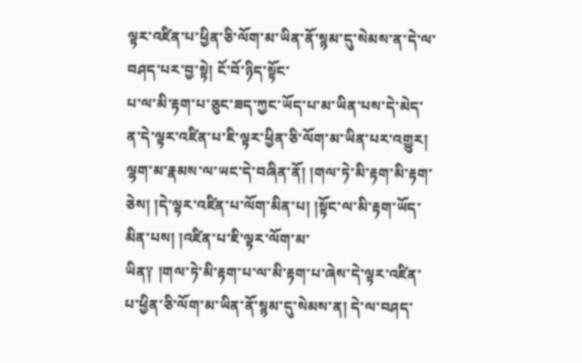ལྟར་འཛིན་པ་ཕྱིན་ཅི་ལོག་མ་ཡིན་ནོ་སྙམ་དུ་སེམས་ན་དེ་ལ་བཤད་པར་བྱ་སྟེ། ངོ་བོ་ཉིད་སྟོང་
པ་ལ་མི་རྟག་པ་ཅུང་ཟད་ཀྱང་ཡོད་པ་མ་ཡིན་པས་དེ་མེད་ན་དེ་ལྟར་འཛིན་པ་ཇི་ལྟར་ཕྱིན་ཅི་ལོག་མ་ཡིན་པར་འགྱུར། ལྷག་མ་རྣམས་ལ་ཡང་དེ་བཞིན་ནོ། །གལ་ཏེ་མི་རྟག་མི་རྟག་ཅེས། །དེ་ལྟར་འཛིན་པ་ལོག་མིན་པ། །སྟོང་ལ་མི་རྟག་ཡོད་མིན་པས། །འཛིན་པ་ཇི་ལྟར་ལོག་མ་
ཡིན༑ །གལ་ཏེ་མི་རྟག་པ་ལ་མི་རྟག་པ་ཞེས་དེ་ལྟར་འཛིན་པ་ཕྱིན་ཅི་ལོག་མ་ཡིན་ནོ་སྙམ་དུ་སེམས་ན། དེ་ལ་བཤད་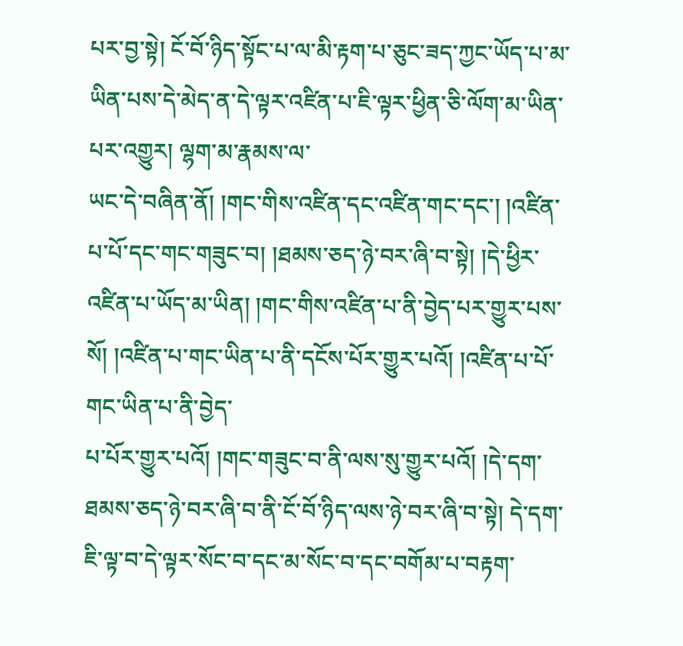པར་བྱ་སྟེ། ངོ་བོ་ཉིད་སྟོང་པ་ལ་མི་རྟག་པ་ཅུང་ཟད་ཀྱང་ཡོད་པ་མ་ཡིན་པས་དེ་མེད་ན་དེ་ལྟར་འཛིན་པ་ཇི་ལྟར་ཕྱིན་ཅི་ལོག་མ་ཡིན་པར་འགྱུར། ལྷག་མ་རྣམས་ལ་
ཡང་དེ་བཞིན་ནོ། །གང་གིས་འཛིན་དང་འཛིན་གང་དང་། །འཛིན་པ་པོ་དང་གང་གཟུང་བ། །ཐམས་ཅད་ཉེ་བར་ཞི་བ་སྟེ། །དེ་ཕྱིར་འཛིན་པ་ཡོད་མ་ཡིན། །གང་གིས་འཛིན་པ་ནི་བྱེད་པར་གྱུར་པས་སོ། །འཛིན་པ་གང་ཡིན་པ་ནི་དངོས་པོར་གྱུར་པའོ། །འཛིན་པ་པོ་གང་ཡིན་པ་ནི་བྱེད་
པ་པོར་གྱུར་པའོ། །གང་གཟུང་བ་ནི་ལས་སུ་གྱུར་པའོ། །དེ་དག་ཐམས་ཅད་ཉེ་བར་ཞི་བ་ནི་ངོ་བོ་ཉིད་ལས་ཉེ་བར་ཞི་བ་སྟེ། དེ་དག་ཇི་ལྟ་བ་དེ་ལྟར་སོང་བ་དང་མ་སོང་བ་དང་བགོམ་པ་བརྟག་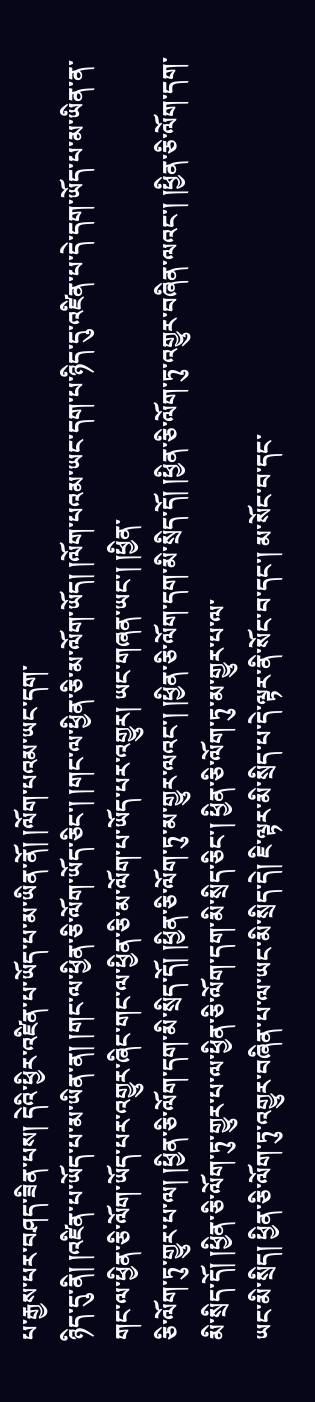པ་རྒྱས་པར་བཤད་ཟིན་པས། དེའི་ཕྱིར་འཛིན་པ་ཡོད་པ་མ་ཡིན་ནོ། །ལོག་པའམ་ཡང་དག་
ཉིད་དུ་ནི། །འཛིན་པ་ཡོད་པ་མ་ཡིན་ན། །གང་ལ་ཕྱིན་ཅི་ལོག་ཡོད་ཅིང་། །གང་ལ་ཕྱིན་ཅི་མ་ལོག་ཡོད། །ལོག་པའམ་ཡང་དག་པ་ཉིད་དུ་འཛིན་པ་དེ་དག་ཡོད་པ་མ་ཡིན་ན་གང་ལ་ཕྱིན་ཅི་ལོག་ཡོད་པར་འགྱུར་ཞིང་གང་ལ་ཕྱིན་ཅི་མ་ལོག་པ་ཡོད་པར་འགྱུར། ཡང་གཞན་ཡང་། །ཕྱིན་
ཅི་ལོག་ཏུ་གྱུར་པ་ལ། །ཕྱིན་ཅི་ལོག་དག་མི་སྲིད་དོ། །ཕྱིན་ཅི་ལོག་ཏུ་མ་གྱུར་ལའང་། །ཕྱིན་ཅི་ལོག་དག་མི་སྲིད་དོ། །ཕྱིན་ཅི་ལོག་ཏུ་འགྱུར་བཞིན་ལའང་། །ཕྱིན་ཅི་ལོག་དག་མི་སྲིད་དོ། །ཕྱིན་ཅི་ལོག་ཏུ་གྱུར་པ་ལ་ཕྱིན་ཅི་ལོག་དག་མི་སྲིད་ཅིང་། ཕྱིན་ཅི་ལོག་ཏུ་མ་གྱུར་པ་ལ་
ཡང་མི་སྲིད། ཕྱིན་ཅི་ལོག་ཏུ་འགྱུར་བཞིན་པ་ལ་ཡང་མི་སྲིད་དེ། ཇི་ལྟར་མི་སྲིད་པ་དེ་ལྟར་ནི་སོང་བ་དང་། མ་སོང་བ་དང་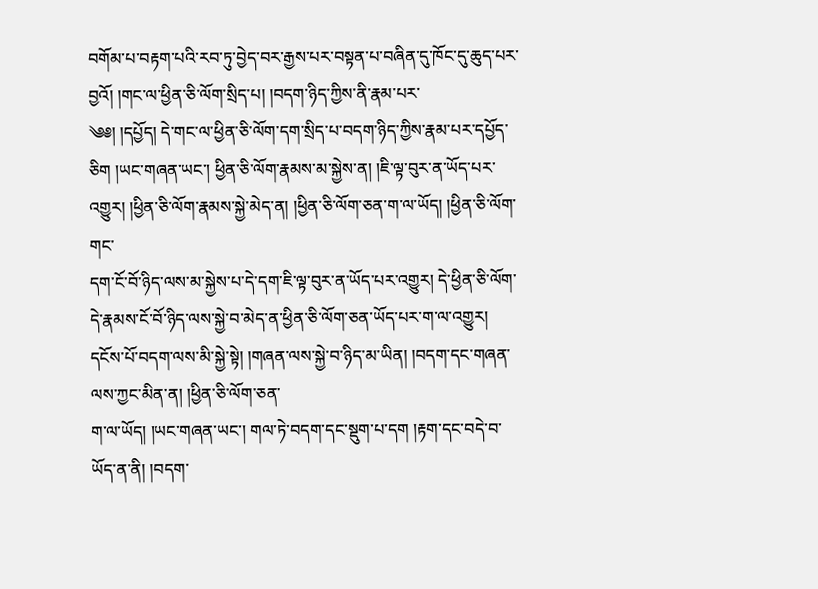བགོམ་པ་བརྟག་པའི་རབ་ཏུ་བྱེད་བར་རྒྱས་པར་བསྟན་པ་བཞིན་དུ་ཁོང་དུ་ཆུད་པར་བྱའོ། །གང་ལ་ཕྱིན་ཅི་ལོག་སྲིད་པ། །བདག་ཉིད་ཀྱིས་ནི་རྣམ་པར་
༄༅། །དཔྱོད། དེ་གང་ལ་ཕྱིན་ཅི་ལོག་དག་སྲིད་པ་བདག་ཉིད་ཀྱིས་རྣམ་པར་དཔྱོད་ཅིག །ཡང་གཞན་ཡང་། ཕྱིན་ཅི་ལོག་རྣམས་མ་སྐྱེས་ན། །ཇི་ལྟ་བུར་ན་ཡོད་པར་འགྱུར། །ཕྱིན་ཅི་ལོག་རྣམས་སྐྱེ་མེད་ན། །ཕྱིན་ཅི་ལོག་ཅན་ག་ལ་ཡོད། །ཕྱིན་ཅི་ལོག་གང་
དག་ངོ་བོ་ཉིད་ལས་མ་སྐྱེས་པ་དེ་དག་ཇི་ལྟ་བུར་ན་ཡོད་པར་འགྱུར། དེ་ཕྱིན་ཅི་ལོག་དེ་རྣམས་ངོ་བོ་ཉིད་ལས་སྐྱེ་བ་མེད་ན་ཕྱིན་ཅི་ལོག་ཅན་ཡོད་པར་ག་ལ་འགྱུར། དངོས་པོ་བདག་ལས་མི་སྐྱེ་སྟེ། །གཞན་ལས་སྐྱེ་བ་ཉིད་མ་ཡིན། །བདག་དང་གཞན་ལས་ཀྱང་མིན་ན། །ཕྱིན་ཅི་ལོག་ཅན་
ག་ལ་ཡོད། །ཡང་གཞན་ཡང་། གལ་ཏེ་བདག་དང་སྡུག་པ་དག །རྟག་དང་བདེ་བ་ཡོད་ན་ནི། །བདག་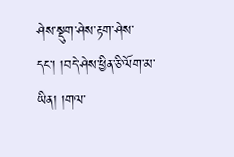ཤེས་སྡུག་ཤེས་རྟག་ཤེས་དང་། །བདེ་ཤེས་ཕྱིན་ཅི་ལོག་མ་ཡིན། །གལ་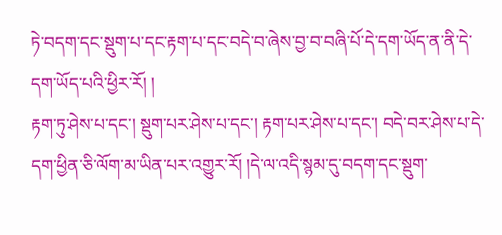ཏེ་བདག་དང་སྡུག་པ་དང་རྟག་པ་དང་བདེ་བ་ཞེས་བྱ་བ་བཞི་པོ་དེ་དག་ཡོད་ན་ནི་དེ་དག་ཡོད་པའི་ཕྱིར་རོ། །
རྟག་ཏུ་ཤེས་པ་དང་། སྡུག་པར་ཤེས་པ་དང་། རྟག་པར་ཤེས་པ་དང་། བདེ་བར་ཤེས་པ་དེ་དག་ཕྱིན་ཅི་ལོག་མ་ཡིན་པར་འགྱུར་རོ། །དེ་ལ་འདི་སྙམ་དུ་བདག་དང་སྡུག་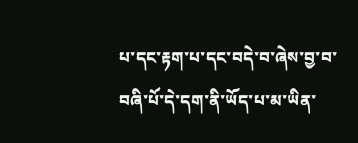པ་དང་རྟག་པ་དང་བདེ་བ་ཞེས་བྱ་བ་བཞི་པོ་དེ་དག་ནི་ཡོད་པ་མ་ཡིན་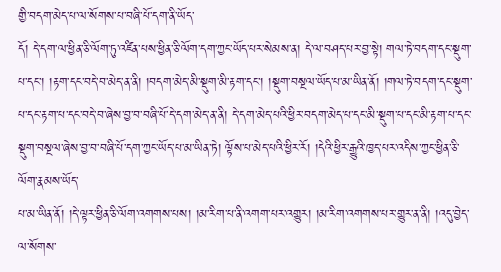གྱི་བདག་མེད་པ་ལ་སོགས་པ་བཞི་པོ་དག་ནི་ཡོད་
དོ། དེ་དག་ལ་ཕྱིན་ཅི་ལོག་ཏུ་འཛིན་པས་ཕྱིན་ཅི་ལོག་དག་ཀྱང་ཡོད་པར་སེམས་ན། དེ་ལ་བཤད་པར་བྱ་སྟེ། གལ་ཏེ་བདག་དང་སྡུག་པ་དང་། །རྟག་དང་བདེ་བ་མེད་ན་ནི། །བདག་མེད་མི་སྡུག་མི་རྟག་དང་། །སྡུག་བསྔལ་ཡོད་པ་མ་ཡིན་ནོ། །གལ་ཏེ་བདག་དང་སྡུག་
པ་དང་རྟག་པ་དང་བདེ་བ་ཞེས་བྱ་བ་བཞི་པོ་དེ་དག་མེད་ན་ནི། དེ་དག་མེད་པའི་ཕྱིར་བདག་མེད་པ་དང་མི་སྡུག་པ་དང་མི་རྟག་པ་དང་སྡུག་བསྔལ་ཞེས་བྱ་བ་བཞི་པོ་དག་ཀྱང་ཡོད་པ་མ་ཡིན་ཏེ། ལྟོས་པ་མེད་པའི་ཕྱིར་རོ། །དེའི་ཕྱིར་རྒྱུའི་ཁྱད་པར་འདིས་ཀྱང་ཕྱིན་ཅི་ལོག་རྣམས་ཡོད་
པ་མ་ཡིན་ནོ། །དེ་ལྟར་ཕྱིན་ཅི་ལོག་འགགས་པས། །མ་རིག་པ་ནི་འགག་པར་འགྱུར། །མ་རིག་འགགས་པར་གྱུར་ན་ནི། །འདུ་བྱེད་ལ་སོགས་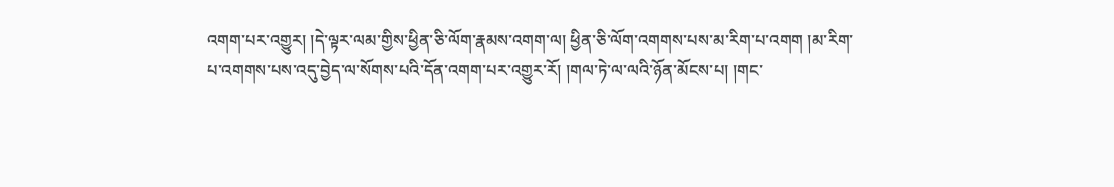འགག་པར་འགྱུར། །དེ་ལྟར་ལམ་གྱིས་ཕྱིན་ཅི་ལོག་རྣམས་འགག་ལ། ཕྱིན་ཅི་ལོག་འགགས་པས་མ་རིག་པ་འགག །མ་རིག་
པ་འགགས་པས་འདུ་བྱེད་ལ་སོགས་པའི་དོན་འགག་པར་འགྱུར་རོ། །གལ་ཏེ་ལ་ལའི་ཉོན་མོངས་པ། །གང་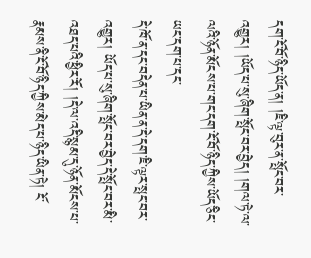དག་ངོ་བོ་ཉིད་ཡོད་ན། །ཇི་ལྟ་བུར་ན་སྤོང་བར་འགྱུར། །ཡོད་པ་སུ་ཞིག་སྤོང་བར་བྱེད། །གལ་ཏེ་ལ་ལའི་ཉོན་མོངས་པ་གང་དག་ངོ་བོ་ཉིད་ཀྱིས་ཡོད་ཅིང་ཡང་དག་པ་དང་
དེ་ཁོ་ན་དང་བདེན་པ་ཡིན་ན་དེ་དག་ཇི་ལྟར་སྤང་བར་འགྱུར། ཡོད་པ་སུ་ཞིག་སྤོང་བར་བྱེད་དེ་སྤོང་བར་མི་འཐད་པའི་ཕྱིར་རོ། །དེ་ལ་འདི་སྙམ་དུ་ཉོན་མོངས་པ་རྣམས་ནི་ངོ་བོ་ཉིད་ཀྱིས་མེད་པ་ཉིད་ཡིན་ཏེ། ངོ་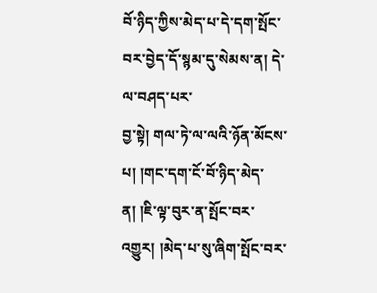བོ་ཉིད་ཀྱིས་མེད་པ་དེ་དག་སྤོང་བར་བྱེད་དོ་སྙམ་དུ་སེམས་ན། དེ་ལ་བཤད་པར་
བྱ་སྟེ། གལ་ཏེ་ལ་ལའི་ཉོན་མོངས་པ། །གང་དག་ངོ་བོ་ཉིད་མེད་ན། །ཇི་ལྟ་བུར་ན་སྤོང་བར་འགྱུར། །མེད་པ་སུ་ཞིག་སྤོང་བར་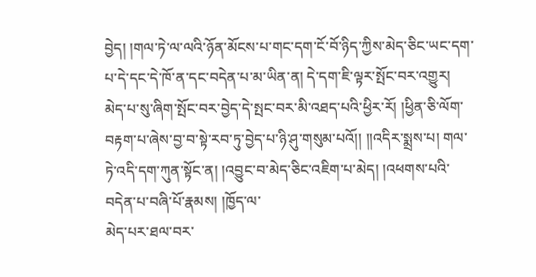བྱེད། །གལ་ཏེ་ལ་ལའི་ཉོན་མོངས་པ་གང་དག་ངོ་བོ་ཉིད་ཀྱིས་མེད་ཅིང་ཡང་དག་པ་དེ་དང་དེ་ཁོ་ན་དང་བདེན་པ་མ་ཡིན་ན། དེ་དག་ཇི་ལྟར་སྤོང་བར་འགྱུར།
མེད་པ་སུ་ཞིག་སྤོང་བར་བྱེད་དེ་སྤང་བར་མི་འཐད་པའི་ཕྱིར་རོ། །ཕྱིན་ཅི་ལོག་བརྟག་པ་ཞེས་བྱ་བ་སྟེ་རབ་ཏུ་བྱེད་པ་ཉི་ཤུ་གསུམ་པའོ།། །།འདིར་སྨྲས་པ། གལ་ཏེ་འདི་དག་ཀུན་སྟོང་ན། །འབྱུང་བ་མེད་ཅིང་འཇིག་པ་མེད། །འཕགས་པའི་བདེན་པ་བཞི་པོ་རྣམས། །ཁྱོད་ལ་
མེད་པར་ཐལ་བར་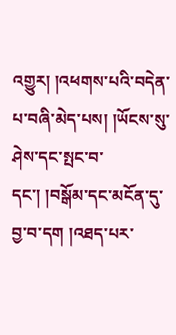འགྱུར། །འཕགས་པའི་བདེན་པ་བཞི་མེད་པས། །ཡོངས་སུ་ཤེས་དང་སྤང་བ་དང་། །བསྒོམ་དང་མངོན་དུ་བྱ་བ་དག །འཐད་པར་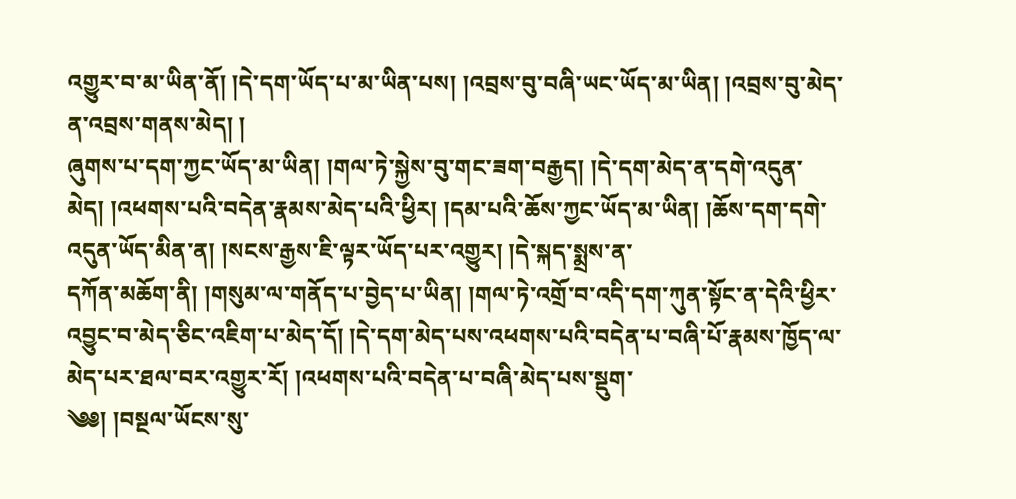འགྱུར་བ་མ་ཡིན་ནོ། །དེ་དག་ཡོད་པ་མ་ཡིན་པས། །འབྲས་བུ་བཞི་ཡང་ཡོད་མ་ཡིན། །འབྲས་བུ་མེད་ན་འབྲས་གནས་མེད། །
ཞུགས་པ་དག་ཀྱང་ཡོད་མ་ཡིན། །གལ་ཏེ་སྐྱེས་བུ་གང་ཟག་བརྒྱད། །དེ་དག་མེད་ན་དགེ་འདུན་མེད། །འཕགས་པའི་བདེན་རྣམས་མེད་པའི་ཕྱིར། །དམ་པའི་ཆོས་ཀྱང་ཡོད་མ་ཡིན། །ཆོས་དག་དགེ་འདུན་ཡོད་མིན་ན། །སངས་རྒྱས་ཇི་ལྟར་ཡོད་པར་འགྱུར། །དེ་སྐད་སྨྲས་ན་
དཀོན་མཆོག་ནི། །གསུམ་ལ་གནོད་པ་བྱེད་པ་ཡིན། །གལ་ཏེ་འགྲོ་བ་འདི་དག་ཀུན་སྟོང་ན་དེའི་ཕྱིར་འབྱུང་བ་མེད་ཅིང་འཇིག་པ་མེད་དོ། །དེ་དག་མེད་པས་འཕགས་པའི་བདེན་པ་བཞི་པོ་རྣམས་ཁྱོད་ལ་མེད་པར་ཐལ་བར་འགྱུར་རོ། །འཕགས་པའི་བདེན་པ་བཞི་མེད་པས་སྡུག་
༄༅། །བསྔལ་ཡོངས་སུ་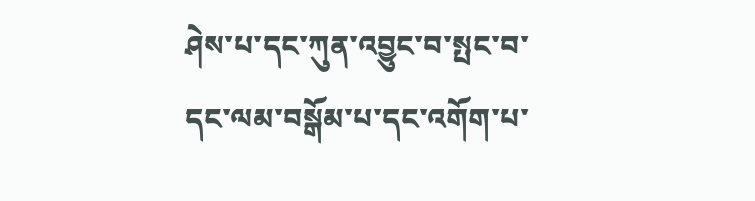ཤེས་པ་དང་ཀུན་འབྱུང་བ་སྤང་བ་དང་ལམ་བསྒོམ་པ་དང་འགོག་པ་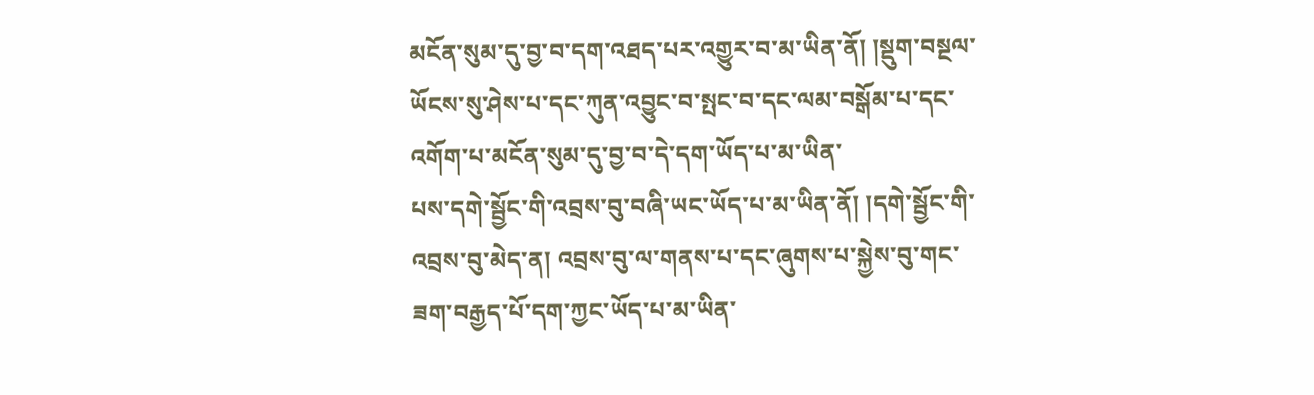མངོན་སུམ་དུ་བྱ་བ་དག་འཐད་པར་འགྱུར་བ་མ་ཡིན་ནོ། །སྡུག་བསྔལ་ཡོངས་སུ་ཤེས་པ་དང་ཀུན་འབྱུང་བ་སྤང་བ་དང་ལམ་བསྒོམ་པ་དང་འགོག་པ་མངོན་སུམ་དུ་བྱ་བ་དེ་དག་ཡོད་པ་མ་ཡིན་
པས་དགེ་སྦྱོང་གི་འབྲས་བུ་བཞི་ཡང་ཡོད་པ་མ་ཡིན་ནོ། །དགེ་སྦྱོང་གི་འབྲས་བུ་མེད་ན། འབྲས་བུ་ལ་གནས་པ་དང་ཞུགས་པ་སྐྱེས་བུ་གང་ཟག་བརྒྱད་པོ་དག་ཀྱང་ཡོད་པ་མ་ཡིན་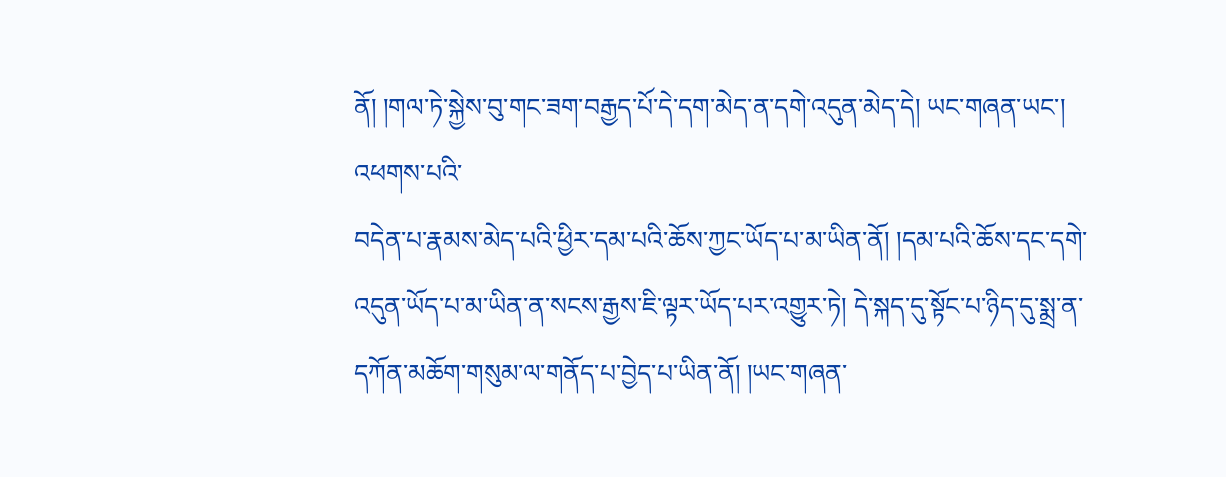ནོ། །གལ་ཏེ་སྐྱེས་བུ་གང་ཟག་བརྒྱད་པོ་དེ་དག་མེད་ན་དགེ་འདུན་མེད་དེ། ཡང་གཞན་ཡང་། འཕགས་པའི་
བདེན་པ་རྣམས་མེད་པའི་ཕྱིར་དམ་པའི་ཆོས་ཀྱང་ཡོད་པ་མ་ཡིན་ནོ། །དམ་པའི་ཆོས་དང་དགེ་འདུན་ཡོད་པ་མ་ཡིན་ན་སངས་རྒྱས་ཇི་ལྟར་ཡོད་པར་འགྱུར་ཏེ། དེ་སྐད་དུ་སྟོང་པ་ཉིད་དུ་སྨྲ་ན་དཀོན་མཆོག་གསུམ་ལ་གནོད་པ་བྱེད་པ་ཡིན་ནོ། །ཡང་གཞན་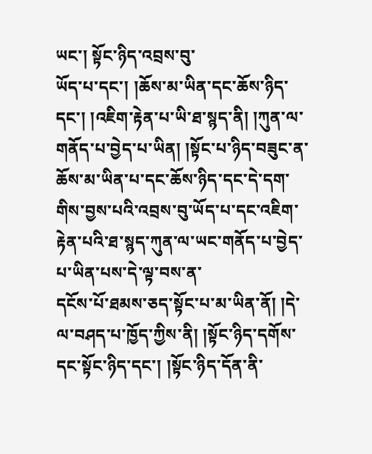ཡང་། སྟོང་ཉིད་འབྲས་བུ་
ཡོད་པ་དང་། །ཆོས་མ་ཡིན་དང་ཆོས་ཉིད་དང་། །འཇིག་རྟེན་པ་ཡི་ཐ་སྙད་ནི། །ཀུན་ལ་གནོད་པ་བྱེད་པ་ཡིན། །སྟོང་པ་ཉིད་བཟུང་ན་ཆོས་མ་ཡིན་པ་དང་ཆོས་ཉིད་དང་དེ་དག་གིས་བྱས་པའི་འབྲས་བུ་ཡོད་པ་དང་འཇིག་རྟེན་པའི་ཐ་སྙད་ཀུན་ལ་ཡང་གནོད་པ་བྱེད་པ་ཡིན་པས་དེ་ལྟ་བས་ན་
དངོས་པོ་ཐམས་ཅད་སྟོང་པ་མ་ཡིན་ནོ། །དེ་ལ་བཤད་པ་ཁྱོད་ཀྱིས་ནི། །སྟོང་ཉིད་དགོས་དང་སྟོང་ཉིད་དང་། །སྟོང་ཉིད་དོན་ནི་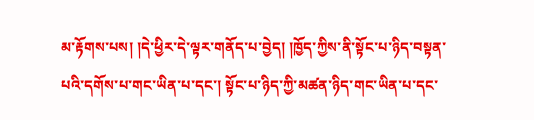མ་རྟོགས་པས། །དེ་ཕྱིར་དེ་ལྟར་གནོད་པ་བྱེད། །ཁྱོད་ཀྱིས་ནི་སྟོང་པ་ཉིད་བསྟན་པའི་དགོས་པ་གང་ཡིན་པ་དང་། སྟོང་པ་ཉིད་ཀྱི་མཚན་ཉིད་གང་ཡིན་པ་དང་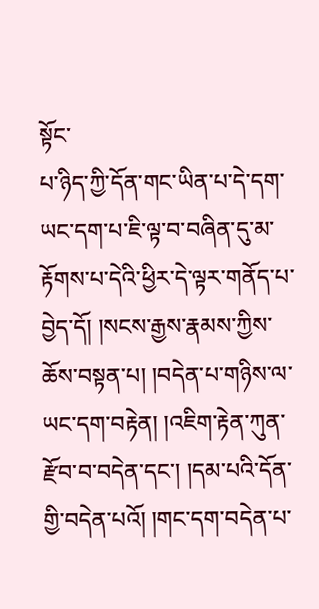སྟོང་
པ་ཉིད་ཀྱི་དོན་གང་ཡིན་པ་དེ་དག་ཡང་དག་པ་ཇི་ལྟ་བ་བཞིན་དུ་མ་རྟོགས་པ་དེའི་ཕྱིར་དེ་ལྟར་གནོད་པ་བྱེད་དོ། །སངས་རྒྱས་རྣམས་ཀྱིས་ཆོས་བསྟན་པ། །བདེན་པ་གཉིས་ལ་ཡང་དག་བརྟེན། །འཇིག་རྟེན་ཀུན་རྫོབ་བ་བདེན་དང་། །དམ་པའི་དོན་གྱི་བདེན་པའོ། །གང་དག་བདེན་པ་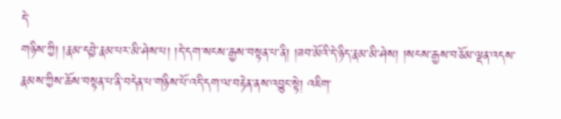དེ་
གཉིས་ཀྱི། །རྣམ་དབྱེ་རྣམ་པར་མི་ཤེས་པ། །དེ་དག་སངས་རྒྱས་བསྟན་པ་ནི། །ཟབ་མོའི་དེ་ཉིད་རྣམ་མི་ཤེས། །སངས་རྒྱས་བཅོམ་ལྡན་འདས་རྣམས་ཀྱིས་ཆོས་བསྟན་པ་ནི་བདེན་པ་གཉིས་པོ་འདི་དག་ལ་བརྟེན་ནས་འབྱུང་སྟེ། འཇིག་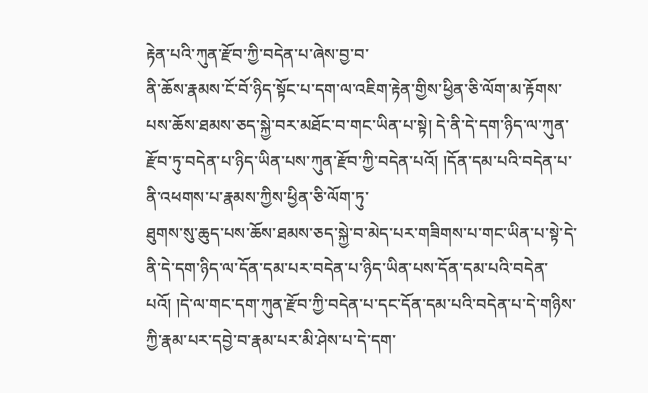རྟེན་པའི་ཀུན་རྫོབ་ཀྱི་བདེན་པ་ཞེས་བྱ་བ་
ནི་ཆོས་རྣམས་ངོ་བོ་ཉིད་སྟོང་པ་དག་ལ་འཇིག་རྟེན་གྱིས་ཕྱིན་ཅི་ལོག་མ་རྟོགས་པས་ཆོས་ཐམས་ཅད་སྐྱེ་བར་མཐོང་བ་གང་ཡིན་པ་སྟེ། དེ་ནི་དེ་དག་ཉིད་ལ་ཀུན་རྫོབ་ཏུ་བདེན་པ་ཉིད་ཡིན་པས་ཀུན་རྫོབ་ཀྱི་བདེན་པའོ། །དོན་དམ་པའི་བདེན་པ་ནི་འཕགས་པ་རྣམས་ཀྱིས་ཕྱིན་ཅི་ལོག་ཏུ་
ཐུགས་སུ་ཆུད་པས་ཆོས་ཐམས་ཅད་སྐྱེ་བ་མེད་པར་གཟིགས་པ་གང་ཡིན་པ་སྟེ་དེ་ནི་དེ་དག་ཉིད་ལ་དོན་དམ་པར་བདེན་པ་ཉིད་ཡིན་པས་དོན་དམ་པའི་བདེན་པའོ། །དེ་ལ་གང་དག་ཀུན་རྫོབ་ཀྱི་བདེན་པ་དང་དོན་དམ་པའི་བདེན་པ་དེ་གཉིས་ཀྱི་རྣམ་པར་དབྱེ་བ་རྣམ་པར་མི་ཤེས་པ་དེ་དག་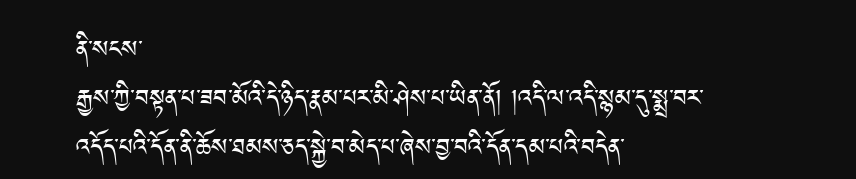ནི་སངས་
རྒྱས་ཀྱི་བསྟན་པ་ཟབ་མོའི་དེ་ཉིད་རྣམ་པར་མི་ཤེས་པ་ཡིན་ནོ། །འདི་ལ་འདི་སྙམ་དུ་སྨྲ་བར་འདོད་པའི་དོན་ནི་ཆོས་ཐམས་ཅད་སྐྱེ་བ་མེད་པ་ཞེས་བྱ་བའི་དོན་དམ་པའི་བདེན་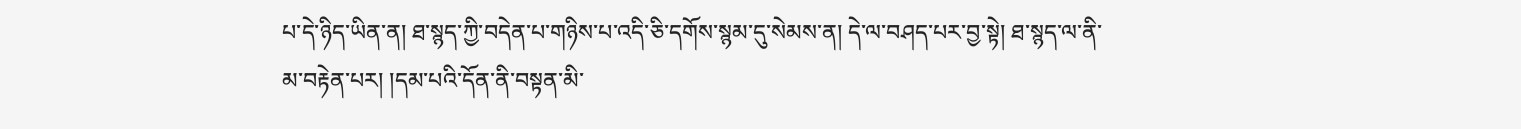པ་དེ་ཉིད་ཡིན་ན། ཐ་སྙད་ཀྱི་བདེན་པ་གཉིས་པ་འདི་ཅི་དགོས་སྙམ་དུ་སེམས་ན། དེ་ལ་བཤད་པར་བྱ་སྟེ། ཐ་སྙད་ལ་ནི་
མ་བརྟེན་པར། །དམ་པའི་དོན་ནི་བསྟན་མི་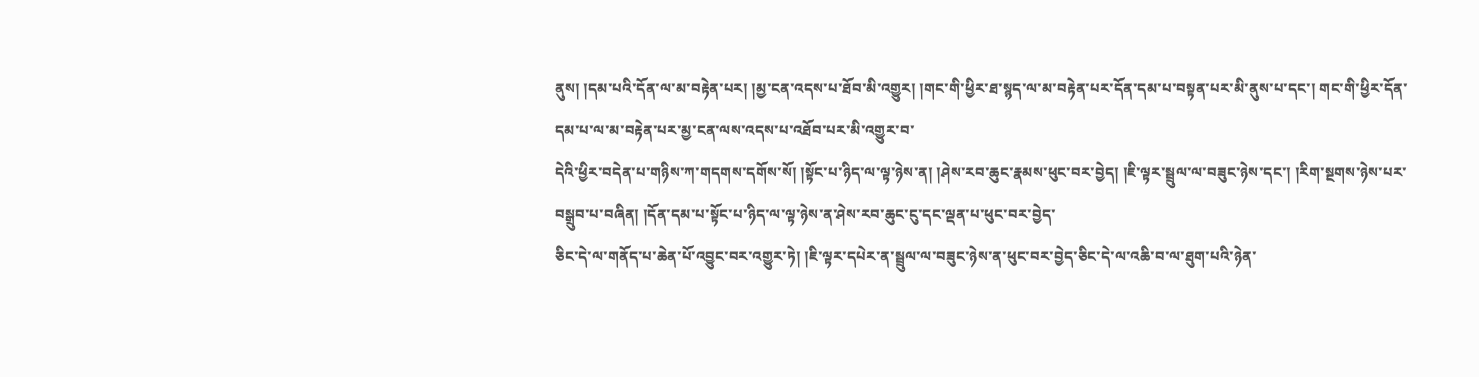ནུས། །དམ་པའི་དོན་ལ་མ་བརྟེན་པར། །མྱ་ངན་འདས་པ་ཐོབ་མི་འགྱུར། །གང་གི་ཕྱིར་ཐ་སྙད་ལ་མ་བརྟེན་པར་དོན་དམ་པ་བསྟན་པར་མི་ནུས་པ་དང་། གང་གི་ཕྱིར་དོན་དམ་པ་ལ་མ་བརྟེན་པར་མྱ་ངན་ལས་འདས་པ་འཐོབ་པར་མི་འགྱུར་བ་
དེའི་ཕྱིར་བདེན་པ་གཉིས་ཀ་གདགས་དགོས་སོ། །སྟོང་པ་ཉིད་ལ་ལྟ་ཉེས་ན། །ཤེས་རབ་ཆུང་རྣམས་ཕུང་བར་བྱེད། །ཇི་ལྟར་སྦྲུལ་ལ་བཟུང་ཉེས་དང་། །རིག་སྔགས་ཉེས་པར་བསྒྲུབ་པ་བཞིན། །དོན་དམ་པ་སྟོང་པ་ཉིད་ལ་ལྟ་ཉེས་ན་ཤེས་རབ་ཆུང་ངུ་དང་ལྡན་པ་ཕུང་བར་བྱེད་
ཅིང་དེ་ལ་གནོད་པ་ཆེན་པོ་འབྱུང་བར་འགྱུར་ཏེ། །ཇི་ལྟར་དཔེར་ན་སྦྲུལ་ལ་བཟུང་ཉེས་ན་ཕུང་བར་བྱེད་ཅིང་དེ་ལ་འཆི་བ་ལ་ཐུག་པའི་ཉེན་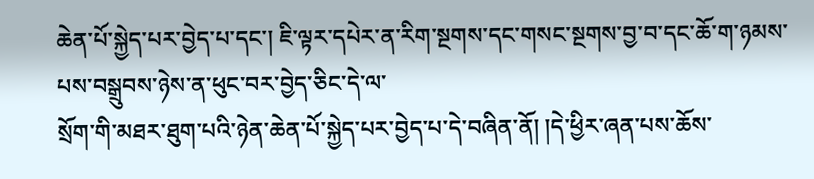ཆེན་པོ་སྐྱེད་པར་བྱེད་པ་དང་། ཇི་ལྟར་དཔེར་ན་རིག་སྔགས་དང་གསང་སྔགས་བྱ་བ་དང་ཆོ་ག་ཉམས་པས་བསྒྲུབས་ཉེས་ན་ཕུང་བར་བྱེད་ཅིང་དེ་ལ་
སྲོག་གི་མཐར་ཐུག་པའི་ཉེན་ཆེན་པོ་སྐྱེད་པར་བྱེད་པ་དེ་བཞིན་ནོ། །དེ་ཕྱིར་ཞན་པས་ཆོས་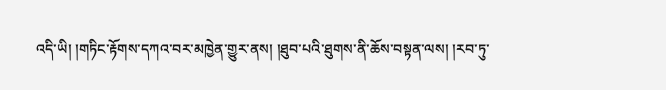འདི་ཡི། །གཏིང་རྟོགས་དཀའ་བར་མཁྱེན་གྱུར་ནས། །ཐུབ་པའི་ཐུགས་ནི་ཆོས་བསྟན་ལས། །རབ་ཏུ་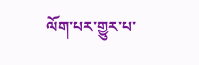ལོག་པར་གྱུར་པ་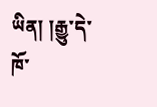ཡིན། །རྒྱུ་དེ་ཁོ་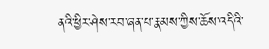ནའི་ཕྱིར་ཤེས་རབ་ཞན་པ་རྣམས་ཀྱིས་ཆོས་འདིའི་